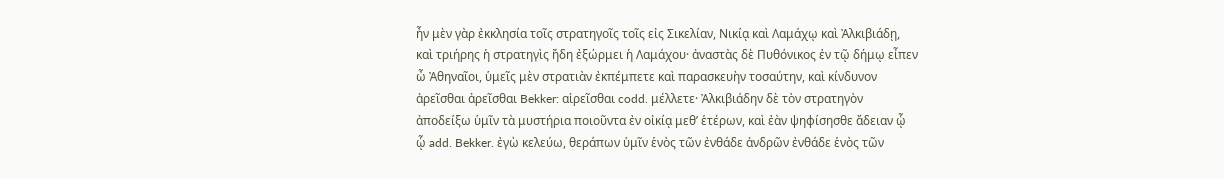ἦν μὲν γὰρ ἐκκλησία τοῖς στρατηγοῖς τοῖς εἰς Σικελίαν, Νικίᾳ καὶ Λαμάχῳ καὶ Ἀλκιβιάδῃ, καὶ τριήρης ἡ στρατηγὶς ἤδη ἐξώρμει ἡ Λαμάχου· ἀναστὰς δὲ Πυθόνικος ἐν τῷ δήμῳ εἶπεν ὦ Ἀθηναῖοι, ὑμεῖς μὲν στρατιὰν ἐκπέμπετε καὶ παρασκευὴν τοσαύτην, καὶ κίνδυνον ἀρεῖσθαι ἀρεῖσθαι Bekker: αἱρεῖσθαι codd. μέλλετε· Ἀλκιβιάδην δὲ τὸν στρατηγὸν ἀποδείξω ὑμῖν τὰ μυστήρια ποιοῦντα ἐν οἰκίᾳ μεθʼ ἑτέρων, καὶ ἐὰν ψηφίσησθε ἄδειαν ᾧ ᾧ add. Bekker. ἐγὼ κελεύω, θεράπων ὑμῖν ἑνὸς τῶν ἐνθάδε ἀνδρῶν ἐνθάδε ἑνὸς τῶν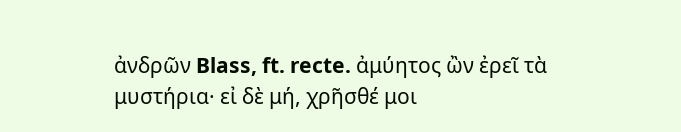ἀνδρῶν Blass, ft. recte. ἀμύητος ὢν ἐρεῖ τὰ μυστήρια· εἰ δὲ μή, χρῆσθέ μοι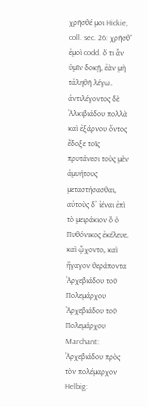χρῆσθέ μοι Hickie, coll. sec. 26: χρῆσθ’ ἐμοὶ codd. ὅ τι ἂν ὑμῖν δοκῇ, ἐὰν μὴ τἀληθῆ λέγω. ἀντιλέγοντος δὲ Ἀλκιβιάδου πολλὰ καὶ ἐξάρνου ὄντος ἔδοξε τοῖς πρυτάνεσι τοὺς μὲν ἀμυήτους μεταστήσασθαι, αὐτοὺς δʼ ἰέναι ἐπὶ τὸ μειράκιον ὃ ὁ Πυθόνικος ἐκέλευε. καὶ ᾤχοντο, καὶ ἤγαγον θεράποντα Ἀρχεβιάδου τοῦ Πολεμάρχου Ἀρχεβιάδου τοῦ Πολεμάρχου Marchant: Ἀρχεβιάδου πρὸς τὸν πολέμαρχον Helbig: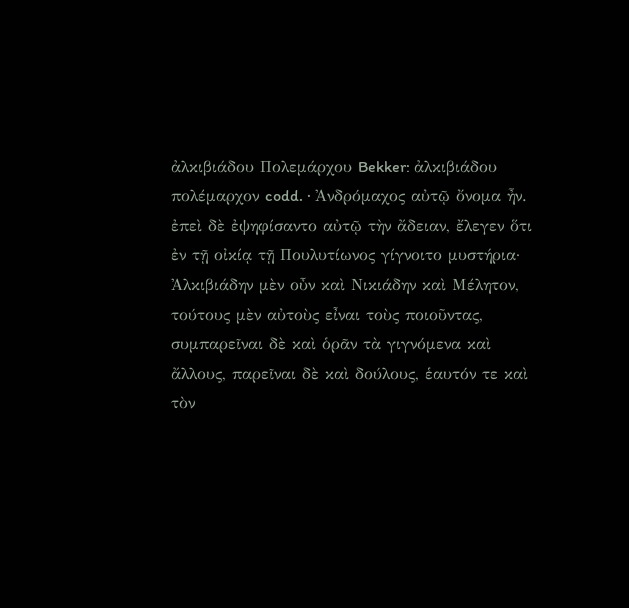ἀλκιβιάδου Πολεμάρχου Bekker: ἀλκιβιάδου πολέμαρχον codd. · Ἀνδρόμαχος αὐτῷ ὄνομα ἦν. ἐπεὶ δὲ ἐψηφίσαντο αὐτῷ τὴν ἄδειαν, ἔλεγεν ὅτι ἐν τῇ οἰκίᾳ τῇ Πουλυτίωνος γίγνοιτο μυστήρια· Ἀλκιβιάδην μὲν οὖν καὶ Νικιάδην καὶ Μέλητον, τούτους μὲν αὐτοὺς εἶναι τοὺς ποιοῦντας, συμπαρεῖναι δὲ καὶ ὁρᾶν τὰ γιγνόμενα καὶ ἄλλους, παρεῖναι δὲ καὶ δούλους, ἑαυτόν τε καὶ τὸν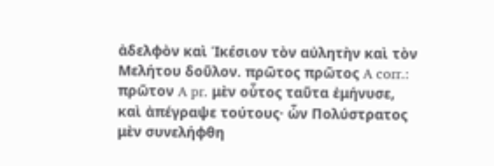ἀδελφὸν καὶ Ἱκέσιον τὸν αὐλητὴν καὶ τὸν Μελήτου δοῦλον. πρῶτος πρῶτος A corr.: πρῶτον A pr. μὲν οὗτος ταῦτα ἐμήνυσε, καὶ ἀπέγραψε τούτους· ὧν Πολύστρατος μὲν συνελήφθη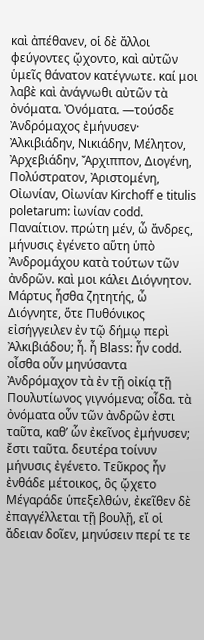καὶ ἀπέθανεν, οἱ δὲ ἄλλοι φεύγοντες ᾤχοντο, καὶ αὐτῶν ὑμεῖς θάνατον κατέγνωτε. καί μοι λαβὲ καὶ ἀνάγνωθι αὐτῶν τὰ ὀνόματα. Ὀνόματα. —τούσδε Ἀνδρόμαχος ἐμήνυσεν· Ἀλκιβιάδην, Νικιάδην, Μέλητον, Ἀρχεβιάδην, Ἄρχιππον, Διογένη, Πολύστρατον, Ἀριστομένη, Οἰωνίαν, Οἰωνίαν Kirchoff e titulis poletarum: ἰωνίαν codd. Παναίτιον. πρώτη μέν, ὦ ἄνδρες, μήνυσις ἐγένετο αὕτη ὑπὸ Ἀνδρομάχου κατὰ τούτων τῶν ἀνδρῶν. καὶ μοι κάλει Διόγνητον. Μάρτυς ἦσθα ζητητής, ὦ Διόγνητε, ὅτε Πυθόνικος εἰσήγγειλεν ἐν τῷ δήμῳ περὶ Ἀλκιβιάδου; ἦ. ἦ Blass: ἦν codd. οἶσθα οὖν μηνύσαντα Ἀνδρόμαχον τὰ ἐν τῇ οἰκίᾳ τῇ Πουλυτίωνος γιγνόμενα; οἶδα. τὰ ὀνόματα οὖν τῶν ἀνδρῶν ἐστι ταῦτα, καθʼ ὧν ἐκεῖνος ἐμήνυσεν; ἔστι ταῦτα. δευτέρα τοίνυν μήνυσις ἐγένετο. Τεῦκρος ἦν ἐνθάδε μέτοικος, ὃς ᾤχετο Μέγαράδε ὑπεξελθών, ἐκεῖθεν δὲ ἐπαγγέλλεται τῇ βουλῇ, εἴ οἱ ἄδειαν δοῖεν, μηνύσειν περί τε τε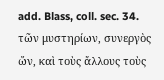add. Blass, coll. sec. 34. τῶν μυστηρίων, συνεργὸς ὤν, καὶ τοὺς ἄλλους τοὺς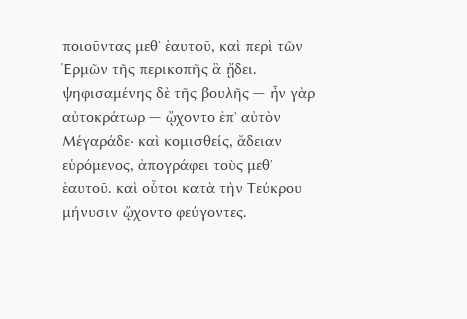ποιοῦντας μεθʼ ἑαυτοῦ, καὶ περὶ τῶν Ἑρμῶν τῆς περικοπῆς ἃ ᾔδει. ψηφισαμένης δὲ τῆς βουλῆς — ἦν γὰρ αὐτοκράτωρ — ᾤχοντο ἐπʼ αὐτὸν Μέγαράδε· καὶ κομισθείς, ἄδειαν εὑρόμενος, ἀπογράφει τοὺς μεθʼ ἑαυτοῦ. καὶ οὗτοι κατὰ τὴν Τεύκρου μήνυσιν ᾤχοντο φεύγοντες.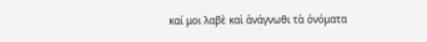καί μοι λαβὲ καὶ ἀνάγνωθι τὰ ὀνόματα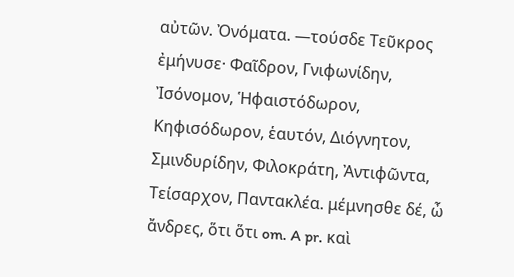αὐτῶν. Ὀνόματα. —τούσδε Τεῦκρος ἐμήνυσε· Φαῖδρον, Γνιφωνίδην, Ἰσόνομον, Ἡφαιστόδωρον, Κηφισόδωρον, ἑαυτόν, Διόγνητον, Σμινδυρίδην, Φιλοκράτη, Ἀντιφῶντα, Τείσαρχον, Παντακλέα. μέμνησθε δέ, ὦ ἄνδρες, ὅτι ὅτι om. A pr. καὶ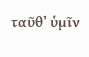ταῦθʼ ὑμῖν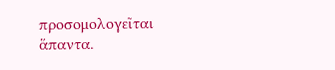προσομολογεῖται ἅπαντα.